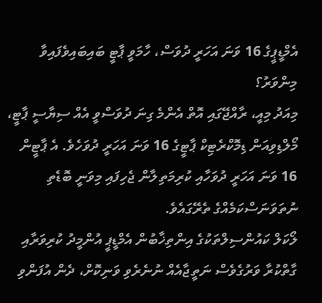އެމްޑީޕީގެ 16 ވަނަ އަހަރީ ދުވަސް، ހާމަވީ ޕާޓީ ބައިބައިވެފައިވާ މިންވަރު؟
މިއަދު މިއީ، ރާއްޖޭގައި އޮތް އެންމެ ގިނަ ދުވަސްވީ އެއް ސިޔާސީ ޕާޓީ، މޯލްޑިވިއަން ޑިމޮކްރެޓިކް ޕާޓީގެ 16 ވަނަ އަހަރީ ދުވަހެވެ. އެ ޕާޓީން 16 ވަނަ އަހަރީ ދުވަހާއި ކުރިމަތިލާން ޖެހިފައި މިވަނީ ބޮޑެތި ނުތަވަނަސްކަމެއްގެ ތެރޭގައެވެ.
ލޯކަލް ކައުންސިލްތަކުގެ އިންތިޚާބުން އެމްޑީޕީ އުންމީދު ކުރިވަރާއި ގާތްކުރާ ވަރުގެވެސް ނަތީޖާއެއް ނުނެރެވި ވަނިކޮށް، ދެން އުފަންވި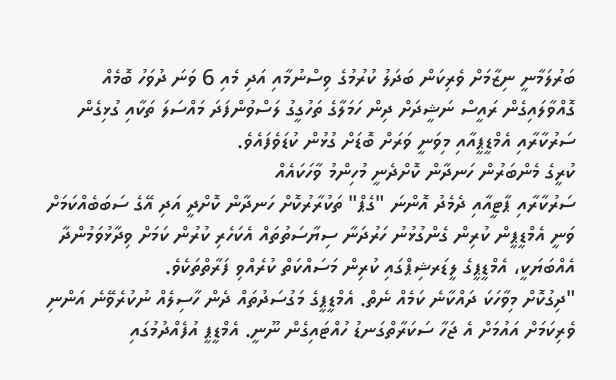ބަރުލަމާނީ ނިޒާމަށް ވެރިކަން ބަދަލު ކުރުމުގެ ވިސްނުމާއި އަދި މެއި 6 ވަނަ ދުވަހު ބޮމެއް ގޮއްވާލައިގެން ރައީސް ނަޝީދަށް ދިން ހަމަލާގެ ތަހުގީގު ލަސްވުންފަދަ މައްސަލަ ތަކާއި ގުޅިގެން ސަރުކާރާއި އެމްޑީޕީއާއި މިވަނީ ވަރަށް ބޮޑަށް ގުޅުން ކުޑަވެފައެވެ.
ކުރީގެ މެންބަރުން ހަނދާން ކޮށްދެނީ މުހިންމު ވާހަކައެއް
ސަރުކާރާއި ޕާޓީއާއި ދެމެދު އޮންނަ "ގެޕް" ތަކުރާރުކޮށް ހަނދާން ކޮށްދީ އަދި އޭގެ ސަބަބެއްކަމަށް ވަނީ އެމްޑީޕީން ކުރިން ގެންގުޅުނު ހަރުދަނާ ސިޔާސަތުތައް އެކަހެރި ކުރުން ކަމަށް ވިދާޅުވަމުންދާ އެއްބަޔަކީ، އެމްޑީޕީގެ ލީޑަރޝިޕްގައި ކުރިން މަސައްކަތް ކުރެއްވި ފަރާތްތަކެވެ.
"ދިގުކޮށް މިވާހަކަ ދައްކާނެ ކަމެއް ނެތް. އެމްޑީޕީގެ މަގުސަދުތައް ދެން ހާސިލެއް ނުކުރެވޭނެ އަންނި ވެރިކަމަށް އައުމަށް އެ ޖަހާ ސަކަރާތްގަނޑު ހުއްޓައިގެން ނޫނީ. އެމްޑީޕީ އުފެއްދުމުގައި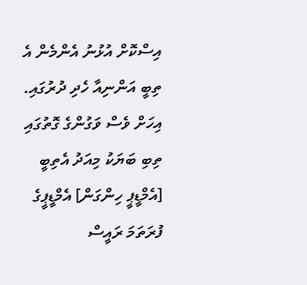އިސްކޮށް އުޅުނު އެންމެން އެ ތިބީ އަންނިއާ ހެދި ދުރުގައި. އިހަށް ވެސް ވަގުންގެ ގޮތުގައި ތިބި ބަޔަކު މިއަދު އެތިބީ [އެމްޑީޕީ ހިންގަން] އެމްޑީޕީގެ ފުރަތަމަ ރައީސް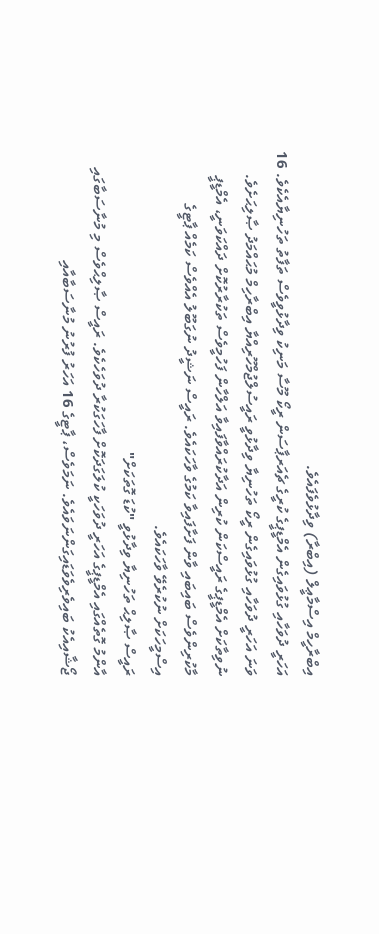އިބްރާހީމް އިސްމާޢީލް (އިބްރާ) ވިދާޅުވެފައެވެ.
އަހަރީ ދުވަހާއި ގުޅުވައިގެން އެމްޑީޕީގެ ކުރީގެ ޗެއަރޕާސަން ރީކޯ މޫސާ މަނިކު ވިދާޅުވީވެސް ތަފާތު ތަހުނިޔާއެކެވެ. 16 ވަނަ އަހަރީ ދުވަހާއި ގުޅުވައިގެން ރީކޯ ތަހުނިޔާ ވިދާޅުވީ ރައީސުލްޖުމްހޫރިއްޔާ އިބްރާހިމް މުޙައްމަދު ޞާލިޙަށެވެ.
ނުވިތާކަށް އެމްޑީޕީގެ ރައީސްކަން ކުރިން އަދާކުރައްވާފައިވާ އަލްހާން ފަހުމީވެސް ތަކުރާރުކޮށް ދައްކަވަނީ، އެމްޑީޕީ މާކުރިންވެސް ބައިބައި ވާން ފަށާފައިވާ ކަމުގެ ވާހަކައެވެ. ރައީސް ނަޝީދު ނުގަބޫލު އެއްވެސް ކަމެއް ޕާޓީގެ އިސްމީހަކަށް ނުކުރެވޭ ވާހަކައެވެ.
ރައީސް ޞާލިޙް ތަހުނިޔާ ވިދާޅުވީ "ކުޑަ ގޮތަކަށް"
އާންމު ގޮތެއްގައި އެމްޑީޕީގެ އަހަރީ ދުވަހަކީ ކުލަގަދަކޮށް ފާހަގަކުރާ ދުވަހެކެވެ. ރައީސް ޞާލިޙްވެސް މި މުނާސަބާގައި ޖޯޝާއިއެކު ބައިވެރިވެވަޑައިގަންނަވައެވެ. ނަމަވެސް، ޕާޓީގެ 16 އަހަރު ފުރުނު މުނާސަބާއާއި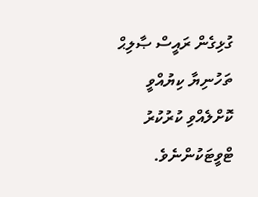ގުޅިގެން ރައީސް ޞާލިޙް ތަހުނިޔާ ކިޔުއްވީ ކޮށްލެއްވި ކުރުކުރު ޓްވީޓަކުންނެވެ.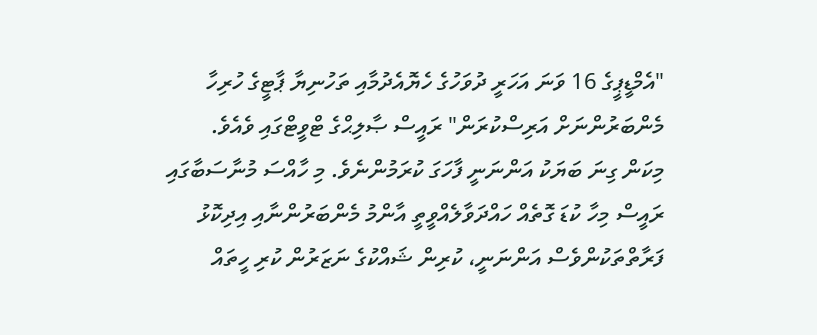"އެމްޑީޕީގެ 16 ވަނަ އަހަރީ ދުވަހުގެ ހެޔޮއެދުމާއި ތަހުނިޔާ ޕާޓީގެ ހުރިހާ މެންބަރުންނަށް އަރިސްކުރަން" ރައީސް ޞާލިޙްގެ ޓްވީޓްގައި ވެއެވެ.
މިކަން ގިނަ ބަޔަކު އަންނަނީ ފާހަގަ ކުރަމުންނެވެ. މި ހާއްސަ މުނާސަބާގައި ރައީސް މިހާ ކުޑަ ގޮތެއް ހައްދަވާލެއްވީތީ އާންމު މެންބަރުންނާއި އިދިކޮޅު ފަރާތްތަކުންވެސް އަންނަނީ، ކުރިން ޝައްކުގެ ނަޒަރުން ކުރި ހީތައް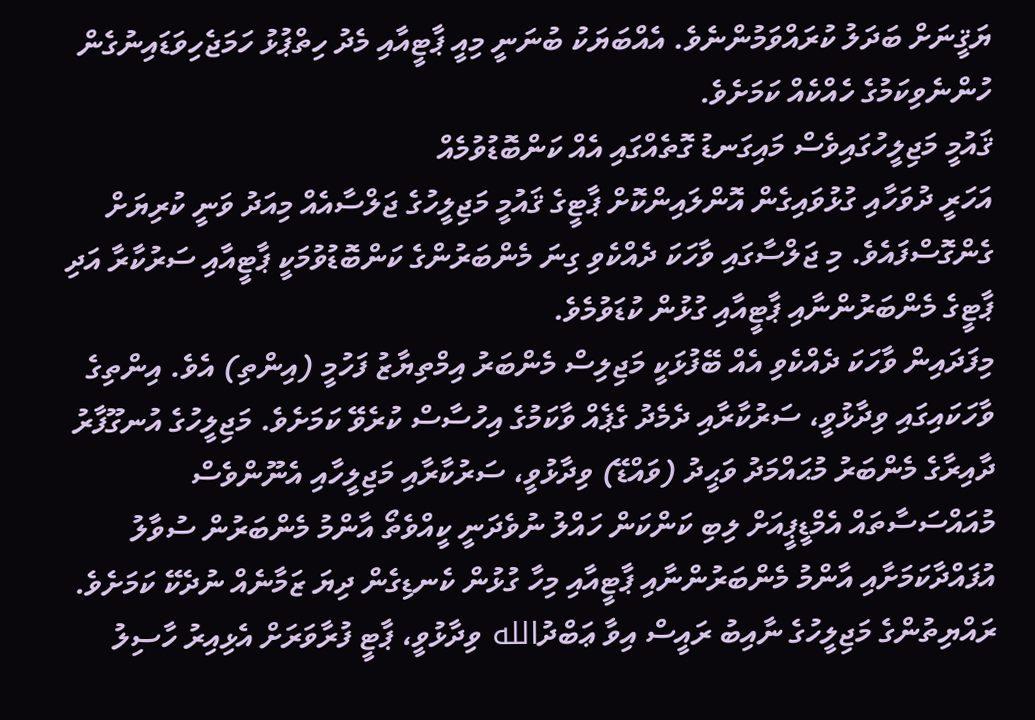ޔަޤީނަށް ބަދަލު ކުރައްވަމުންނެވެ. އެއްބަޔަކު ބުނަނީ މިއީ ޕާޓީއާއި މެދު ހިތްޕުޅު ހަމަޖެހިވަޑައިނުގެން ހުންނެވިކަމުގެ ހެއްކެއް ކަމަށެވެ.
ޤައުމީ މަޖިލީހުގައިވެސް މައިގަނޑު ގޮތެއްގައި އެއް ކަންބޮޑުވުމެއް
އަހަރީ ދުވަހާއި ގުޅުވައިގެން އޮންލައިންކޮށް ޕާޓީގެ ޤައުމީ މަޖިލީހުގެ ޖަލްސާއެއް މިއަދު ވަނީ ކުރިޔަށް ގެންގޮސްފައެވެ. މި ޖަލްސާގައި ވާހަކަ ދެއްކެވި ގިނަ މެންބަރުންގެ ކަންބޮޑުވުމަކީ ޕާޓީއާއި ސަރުކާރާ އަދި ޕާޓީގެ މެންބަރުންނާއި ޕާޓީއާއި ގުޅުން ކުޑަވުމެވެ.
މިފަދައިން ވާހަކަ ދެއްކެވި އެއް ބޭފުޅަކީ މަޖިލިސް މެންބަރު އިމްތިޔާޒު ފަހުމީ (އިންތި) އެވެ. އިންތިގެ ވާހަކައިގައި ވިދާޅުވީ، ސަރުކާރާއި ދެމެދު ގެޕެއް ވާކަމުގެ އިހުސާސް ކުރެވޭ ކަމަށެވެ. މަޖިލީހުގެ އުނގޫފާރު ދާއިރާގެ މެންބަރު މުޙައްމަދު ވަޙީދު (ވައްޑޭ) ވިދާޅުވީ، ސަރުކާރާއި މަޖިލީހާއި އެނޫންވެސް މުއައްސަސާތައް އެމްޑީޕީއަށް ލިބި ކަންކަން ހައްލު ނުވެދަނީ ކީއްވެތޯ އާންމު މެންބަރުން ސުވާލު އުފައްދާކަމަށާއި އާންމު މެންބަރުންނާއި ޕާޓީއާއި މިހާ ގުޅުން ކެނޑިގެން ދިޔަ ޒަމާނެއް ނުދެކޭ ކަމަށެވެ.
ރައްޔިތުންގެ މަޖިލީހުގެ ނާއިބު ރައީސް އިވާ ޢަބްދުالله ވިދާޅުވީ، ޕާޓީ ފުރާވަރަށް އެޅިއިރު ހާސިލު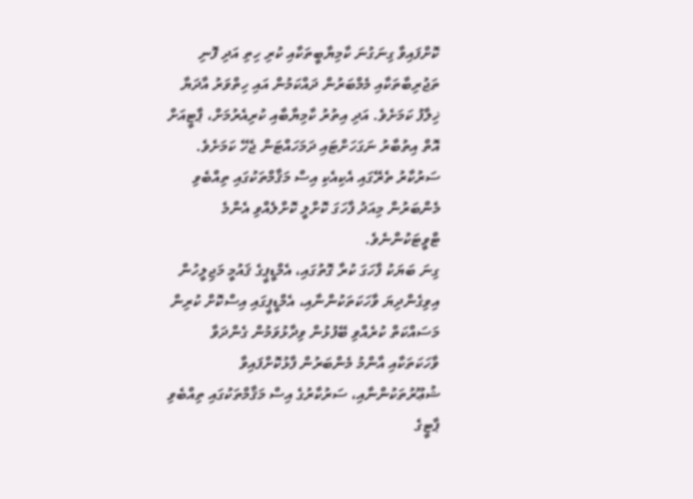ކޮށްފައިވާ ގިނަގުނަ ކާމިޔާބީތަކާއި ކުރި ހިތި އަދި ފޮނި ތަޖުރިބާތަކާއި މެމްބަރުން ދައްކަމުން އައި ހިތްވަރު އާދަޔާ ޚިލާފު ކަމަށެވެ. އަދި އިތުރު ކާމިޔާބާއި ކުރިއެރުމަށް، ޕާޓީއަށް އޮތް އިތުބާރު ނަގަހަށްޓައި ދަމަހައްޓަން ޖެހޭ ކަމަށެވެ.
ސަރުކާރު ތެރޭގައި އެކިއެކި އިސް މަޤާމްތަކުގައި ތިއްބެވި މެންބަރުން މިއަދު ފާހަގަ ކޮށްލީ ކޮށްލެއްވި އެންމެ ޓްވީޓަކުންނެވެ.
ގިނަ ބަޔަކު ފާހަގަ ކުރާ ގޮތުގައި، އެމްޑީޕީގެ ޤައުމީ މަޖިލީހުން އިވިގެންދިޔަ ވާހަކަތަކުންނާއި، އެމްޑީޕީގައި އިސްކޮށް ކުރިން މަސައްކަތް ކުރެއްވި ބޭފުޅުން ވިދާޅުވަމުން ގެންދަވާ ވާހަކަތަކާއި އާންމު މެންބަރުން ފާޅުކޮށްފައިވާ ޝުޢޫރުތަކުންނާއި، ސަރުކާރުގެ އިސް މަޤާމްތަކުގައި ތިއްބެވި ޕާޓީގެ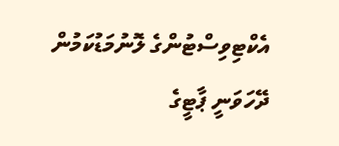އެކްޓިވިސްޓުންގެ ލޮނުމަޑުކަމުން ދޭހަވަނީ ޕާޓީގެ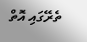ތެރޭގައި އޮތް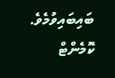ބައިބައިވުމެވެ.
ކޮމެންޓް